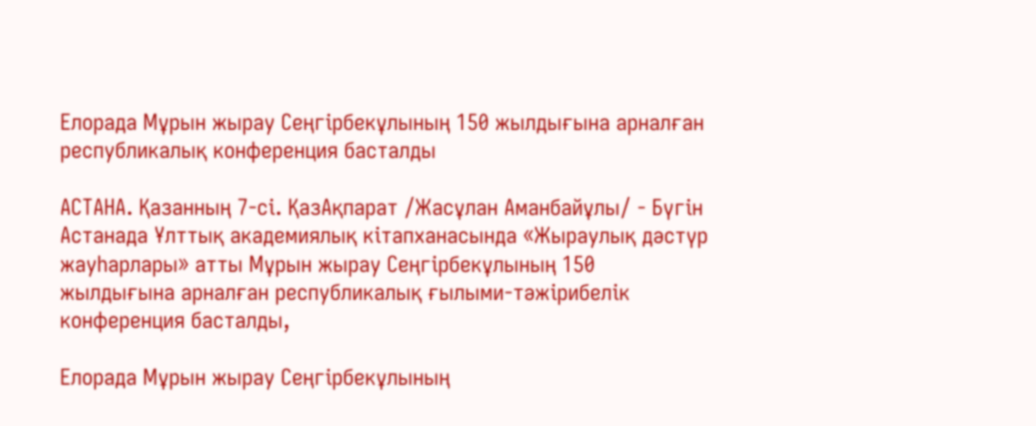Елорада Мұрын жырау Сеңгірбекұлының 150 жылдығына арналған республикалық конференция басталды

АСТАНА. Қазанның 7-сі. ҚазАқпарат /Жасұлан Аманбайұлы/ - Бүгін Астанада Ұлттық академиялық кітапханасында «Жыраулық дәстүр жауһарлары» атты Мұрын жырау Сеңгірбекұлының 150 жылдығына арналған республикалық ғылыми-тәжірибелік конференция басталды,

Елорада Мұрын жырау Сеңгірбекұлының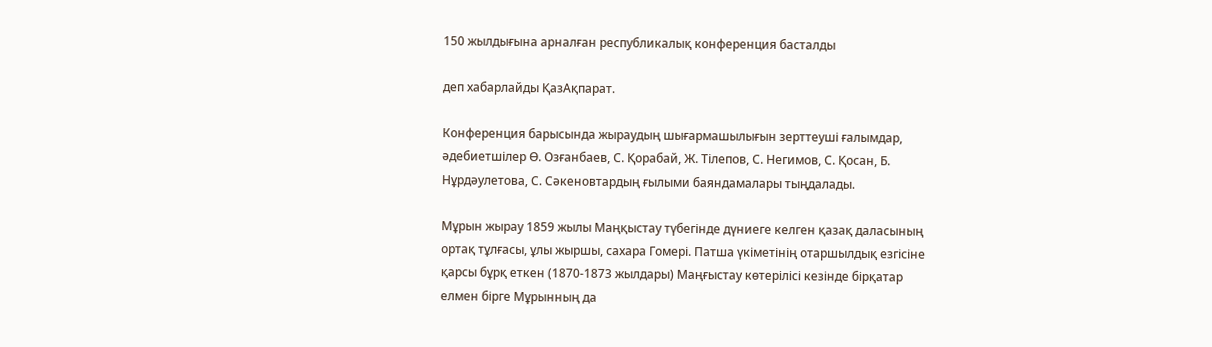150 жылдығына арналған республикалық конференция басталды

деп хабарлайды ҚазАқпарат.

Конференция барысында жыраудың шығармашылығын зерттеуші ғалымдар, әдебиетшілер Ө. Озғанбаев, С. Қорабай, Ж. Тілепов, С. Негимов, С. Қосан, Б. Нұрдәулетова, С. Сәкеновтардың ғылыми баяндамалары тыңдалады.

Мұрын жырау 1859 жылы Маңқыстау түбегінде дүниеге келген қазақ даласының ортақ тұлғасы, ұлы жыршы, сахара Гомері. Патша үкіметінің отаршылдық езгісіне қарсы бұрқ еткен (1870-1873 жылдары) Маңғыстау көтерілісі кезінде бірқатар елмен бірге Мұрынның да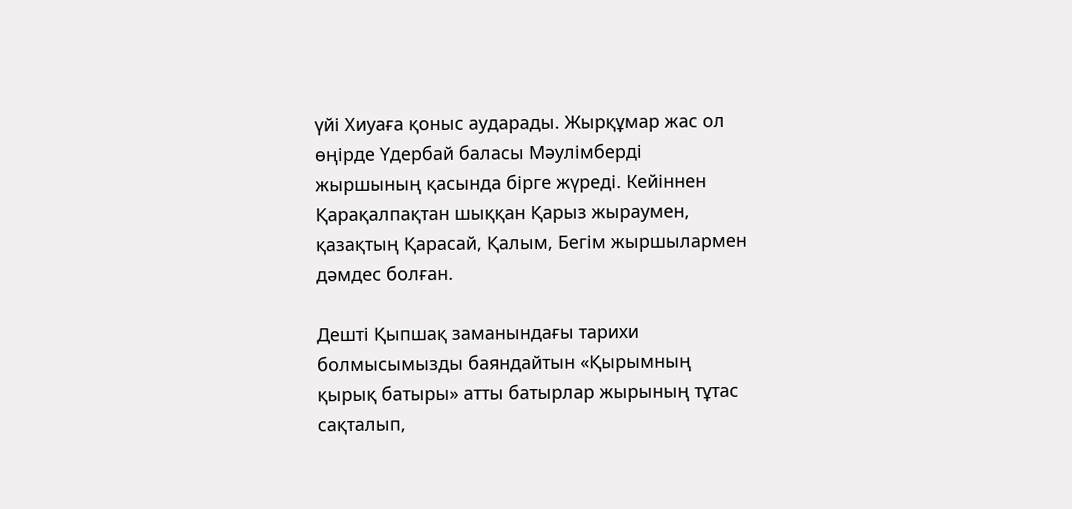үйі Хиуаға қоныс аударады. Жырқұмар жас ол өңірде Үдербай баласы Мәулімберді жыршының қасында бірге жүреді. Кейіннен Қарақалпақтан шыққан Қарыз жыраумен, қазақтың Қарасай, Қалым, Бегім жыршылармен дәмдес болған.

Дешті Қыпшақ заманындағы тарихи болмысымызды баяндайтын «Қырымның қырық батыры» атты батырлар жырының тұтас сақталып,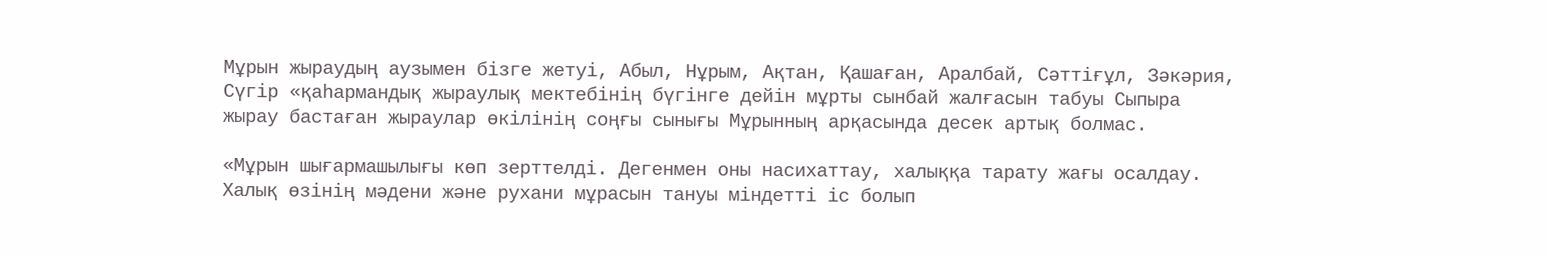Мұрын жыраудың аузымен бізге жетуі, Абыл, Нұрым, Ақтан, Қашаған, Аралбай, Сәттіғұл, Зәкәрия, Сүгір «қаһармандық жыраулық мектебінің бүгінге дейін мұрты сынбай жалғасын табуы Сыпыра жырау бастаған жыраулар өкілінің соңғы сынығы Мұрынның арқасында десек артық болмас.

«Мұрын шығармашылығы көп зерттелді. Дегенмен оны насихаттау, халыққа тарату жағы осалдау. Халық өзінің мәдени және рухани мұрасын тануы міндетті іс болып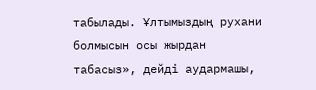табылады. Ұлтымыздың рухани болмысын осы жырдан табасыз», дейді аудармашы,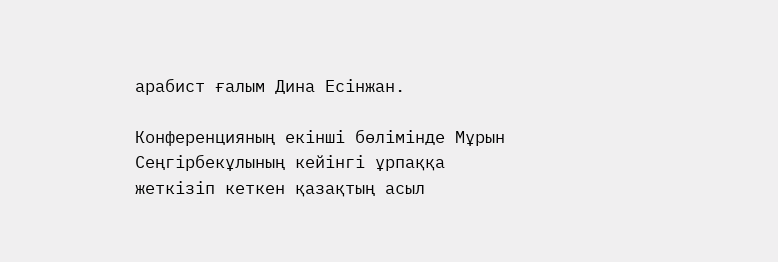арабист ғалым Дина Есінжан.

Конференцияның екінші бөлімінде Мұрын Сеңгірбекұлының кейінгі ұрпаққа жеткізіп кеткен қазақтың асыл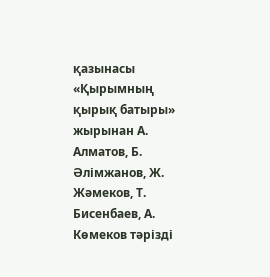қазынасы «Қырымның қырық батыры» жырынан А. Алматов, Б. Әлімжанов, Ж. Жәмеков, Т. Бисенбаев, А. Көмеков тәрізді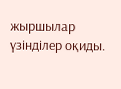жыршылар үзінділер оқиды.